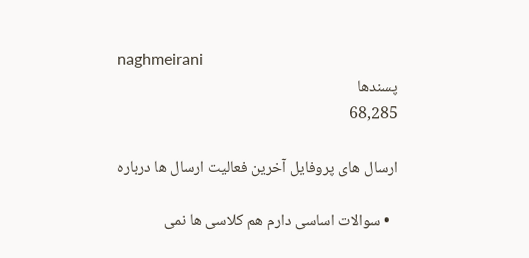naghmeirani
پسندها
68,285

ارسال های پروفایل آخرین فعالیت ارسال ها درباره

  • سوالات اساسی دارم هم کلاسی ها نمی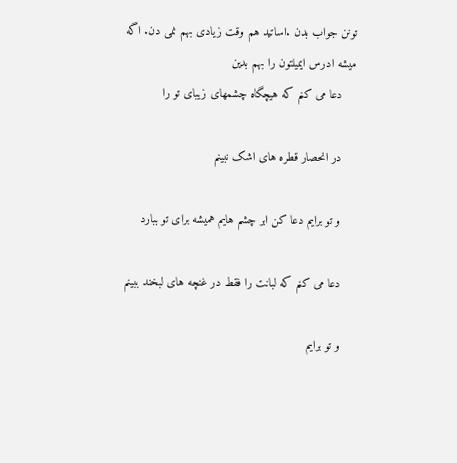تونن جواب بدن .اساتید هم وقت زیادی بهم نمی دن. اگه میشه ادرس ایمیلتون را بهم بدین
    دعا می کنم که هیچگاه چشمهای زیبای تو را

    در انحصار قطره های اشک نبینم

    و تو برایم دعا کن ابر چشم هایم همیشه برای تو ببارد

    دعا می کنم که لبانت را فقط در غنچه های لبخند ببینم

    و تو برایم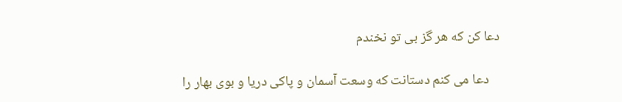دعا کن که هر گز بی تو نخندم

    دعا می کنم دستانت که وسعت آسمان و پاکی دریا و بوی بهار را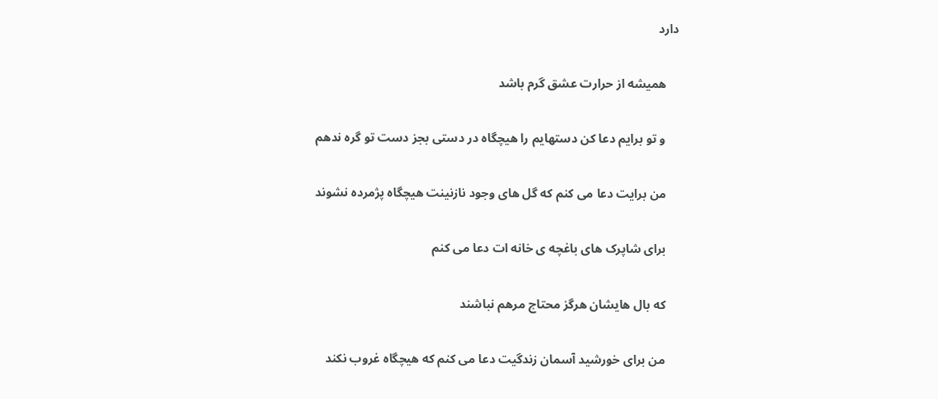دارد

    همیشه از حرارت عشق گرم باشد

    و تو برایم دعا کن دستهایم را هیچگاه در دستی بجز دست تو گره ندهم

    من برایت دعا می کنم که گل های وجود نازنینت هیچگاه پژمرده نشوند

    برای شاپرک های باغچه ی خانه ات دعا می کنم

    که بال هایشان هرگز محتاج مرهم نباشند

    من برای خورشید آسمان زندگیت دعا می کنم که هیچگاه غروب نکند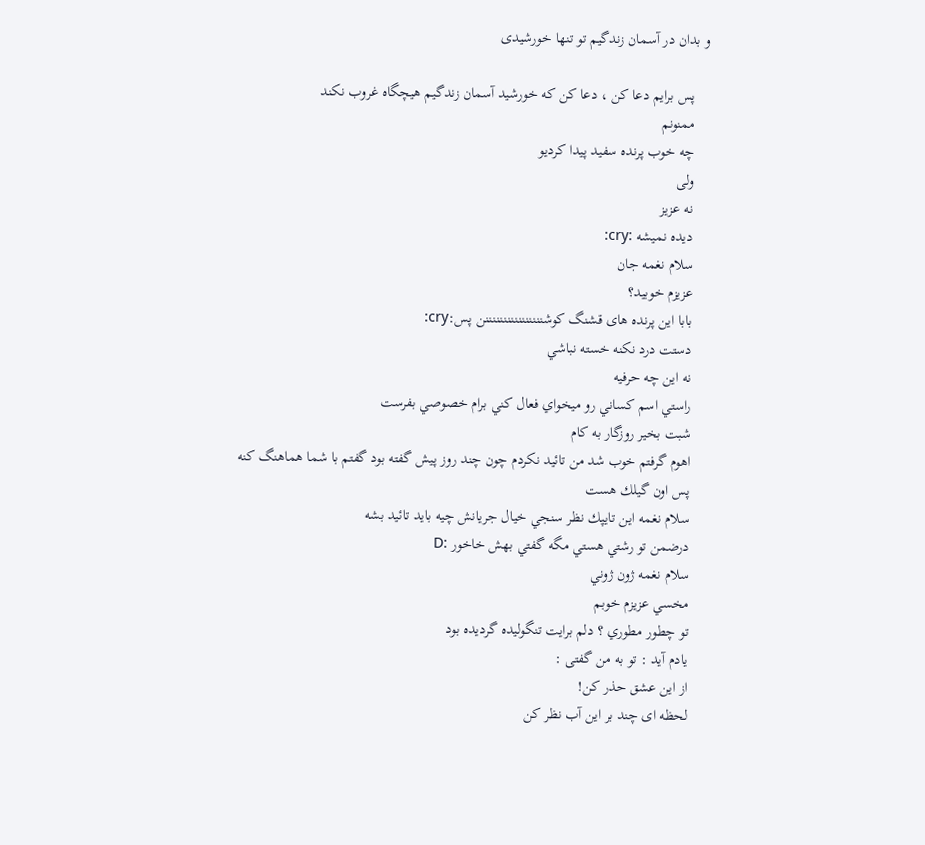و بدان در آسمان زندگیم تو تنها خورشیدی

    پس برایم دعا کن ، دعا کن که خورشید آسمان زندگیم هیچگاه غروب نکند
    ممنونم
    چه خوب پرنده سفید پیدا کردیو
    ولی
    نه عزیز
    دیده نمیشه :cry:
    سلام نغمه جان
    عزیزم خوبید؟
    بابا این پرنده های قشنگ کوشننننننننننننننننن پس:cry:
    دستت درد نكنه خسته نباشي
    نه اين چه حرفيه
    راستي اسم كساني رو ميخواي فعال كني برام خصوصي بفرست
    شبت بخير روزگار به كام
    اهوم گرفتم خوب شد من تائيد نكردم چون چند روز پيش گفته بود گفتم با شما هماهنگ كنه
    پس اون گيلك هست
    سلام نغمه اين تايپك نظر سنجي خيال جريانش چيه بايد تائيد بشه
    درضمن تو رشتي هستي مگه گفتي بهش خاخور :D
    سلام نغمه ژون ژوني
    مخسي عزيزم خوبم
    تو چطور مطوري ؟ دلم برايت تنگوليده گرديده بود
    یادم آید : تو به من گفتی :
    از این عشق حذر کن!
    لحظه ای چند بر این آب نظر کن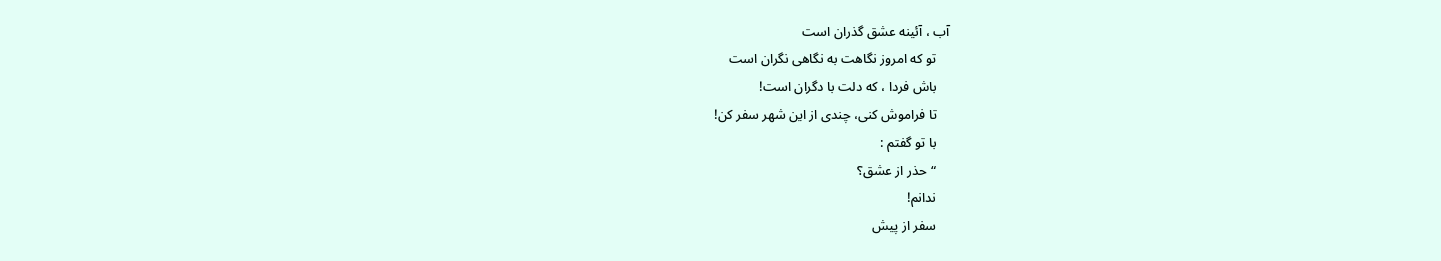آب ، آئینه عشق گذران است
    تو که امروز نگاهت به نگاهی نگران است
    باش فردا ،‌ که دلت با دگران است!
    تا فراموش کنی، چندی از این شهر سفر کن!
    با تو گفتم :
    “حذر از عشق؟
    ندانم!
    سفر از پیش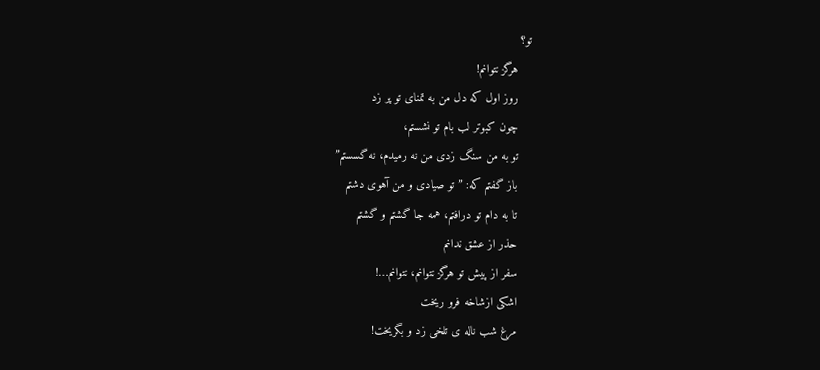تو؟‌
    هرگز نتوانم!
    روز اول که دل من به تمنای تو پر زد
    چون کبوتر لب بام تو نشستم،
    تو به من سنگ زدی من نه رمیدم، نه گسستم”
    باز گفتم که: ” تو صیادی و من آهوی دشتم
    تا به دام تو درافتم، همه جا گشتم و گشتم
    حذر از عشق ندانم
    سفر از پیش تو هرگز نتوانم، نتوانم…!
    اشکی ازشاخه فرو ریخت
    مرغ شب ناله ی تلخی زد و بگریخت!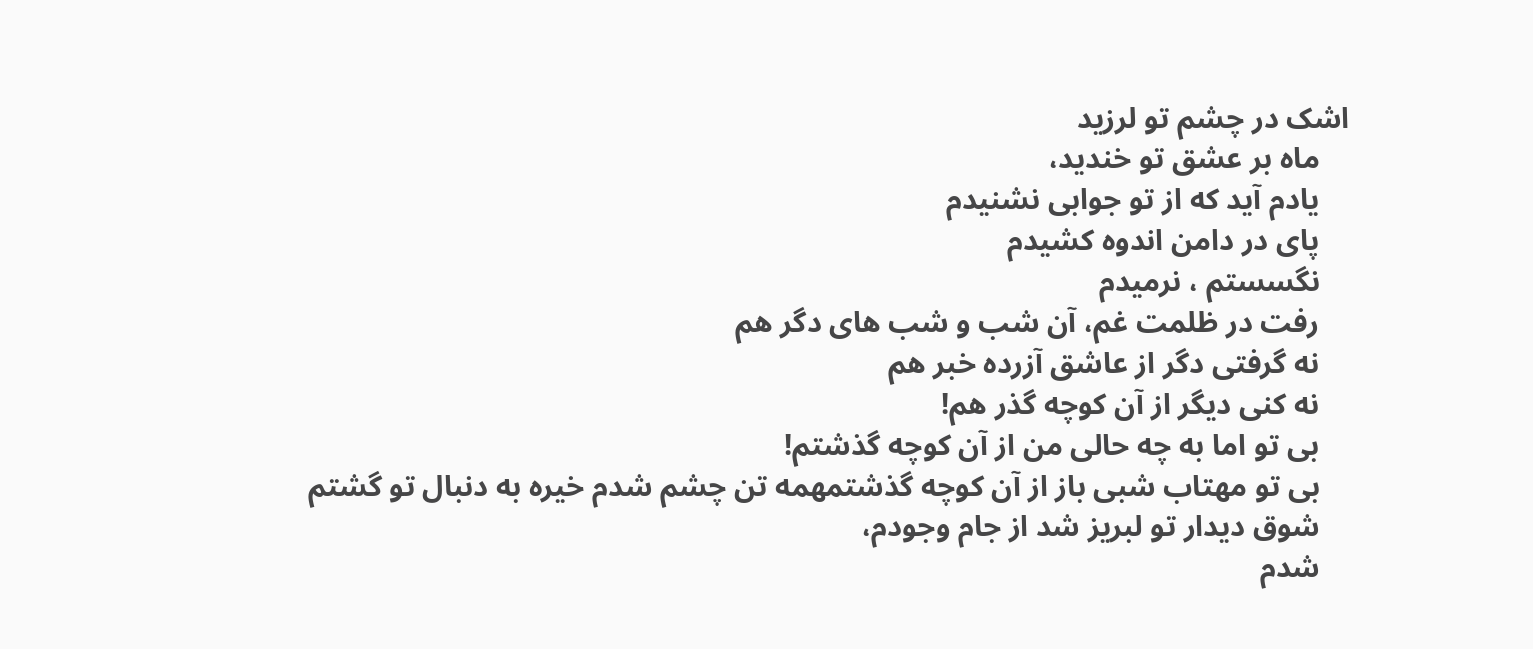اشک در چشم تو لرزید
    ماه بر عشق تو خندید،
    یادم آید که از تو جوابی نشنیدم
    پای در دامن اندوه کشیدم
    نگسستم ، نرمیدم
    رفت در ظلمت غم، آن شب و شب های دگر هم
    نه گرفتی دگر از عاشق آزرده خبر هم
    نه کنی دیگر از آن کوچه گذر هم!
    بی تو اما به چه حالی من از آن کوچه گذشتم!
    بی تو مهتاب شبی باز از آن کوچه گذشتمهمه تن چشم شدم خیره به دنبال تو گشتم
    شوق دیدار تو لبریز شد از جام وجودم،
    شدم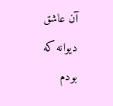آن عاشق دیوانه که بودم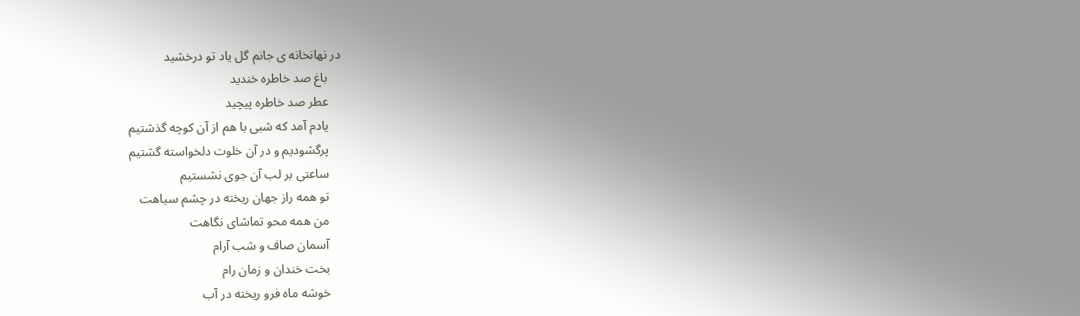در نهانخانه ی جانم گل یاد تو درخشید
    باغ صد خاطره خندید
    عطر صد خاطره پیچید
    یادم آمد که شبی با هم از آن کوچه گذشتیم
    پرگشودیم و در آن خلوت دلخواسته گشتیم
    ساعتی بر لب آن جوی نشستیم
    تو همه راز جهان ریخته در چشم سیاهت
    من همه محو تماشای نگاهت
    آسمان صاف و شب آرام
    بخت خندان و زمان رام
    خوشه ماه فرو ریخته در آب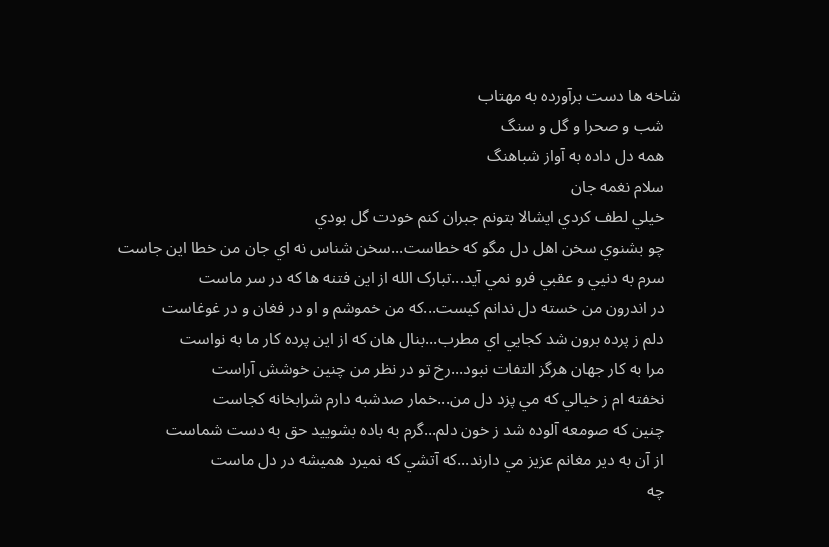شاخه ها دست برآورده به مهتاب
    شب و صحرا و گل و سنگ
    همه دل داده به آواز شباهنگ
    سلام نغمه جان
    خيلي لطف كردي ايشالا بتونم جبران كنم خودت گل بودي
    چو بشنوي سخن اهل دل مگو که خطاست...سخن شناس نه اي جان من خطا اين جاست
    سرم به دنيي و عقبي فرو نمي آيد...تبارک الله از اين فتنه ها که در سر ماست
    در اندرون من خسته دل ندانم کيست...که من خموشم و او در فغان و در غوغاست
    دلم ز پرده برون شد کجايي اي مطرب...بنال هان که از اين پرده کار ما به نواست
    مرا به کار جهان هرگز التفات نبود...رخ تو در نظر من چنين خوشش آراست
    نخفته ام ز خيالي که مي پزد دل من...خمار صدشبه دارم شرابخانه کجاست
    چنين که صومعه آلوده شد ز خون دلم...گرم به باده بشوييد حق به دست شماست
    از آن به دير مغانم عزيز مي دارند...که آتشي که نميرد هميشه در دل ماست
    چه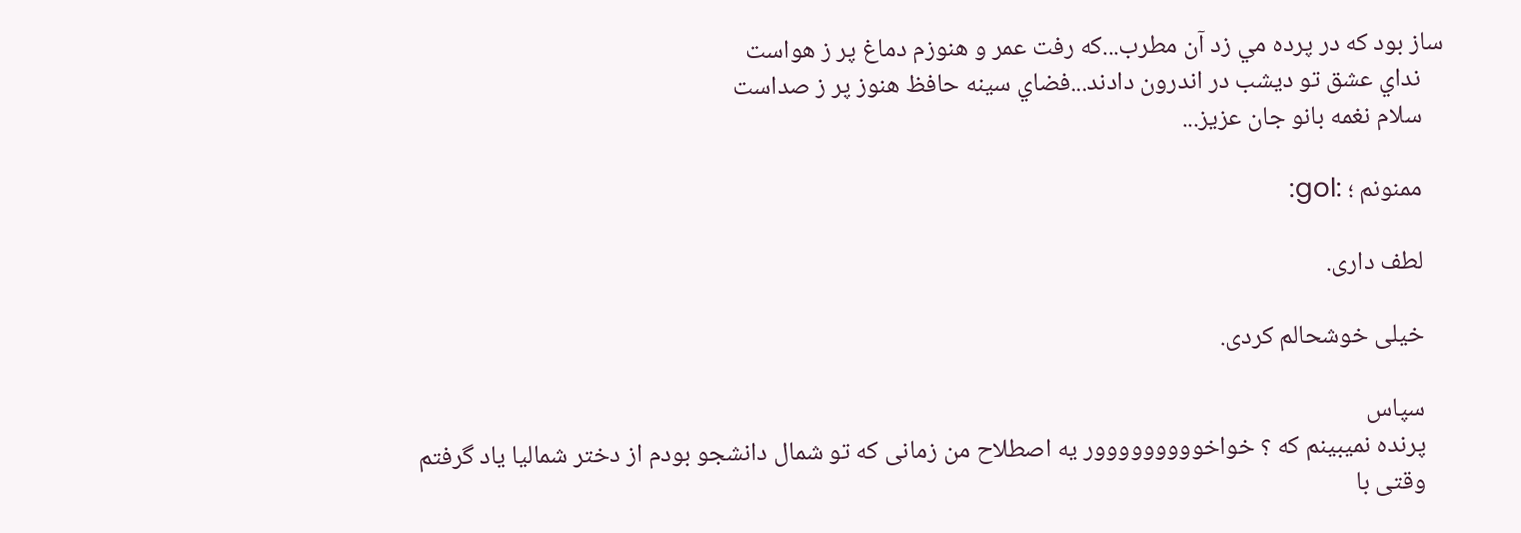ساز بود که در پرده مي زد آن مطرب...که رفت عمر و هنوزم دماغ پر ز هواست
    نداي عشق تو ديشب در اندرون دادند...فضاي سينه حافظ هنوز پر ز صداست
    سلام نغمه بانو جان عزیز...

    ممنونم ؛ :gol:

    لطف داری.

    خیلی خوشحالم کردی.

    سپاس
    پرنده نمیبینم که ؟ خواخووووووووور یه اصطلاح من زمانی که تو شمال دانشجو بودم از دختر شمالیا یاد گرفتم
    وقتی با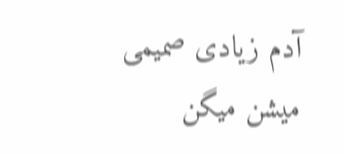آدم زیادی صمیمی میشن میگن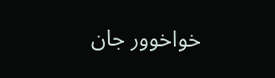خواخوور جان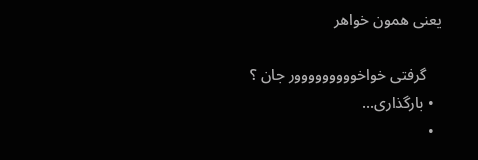یعنی همون خواهر

    گرفتی خواخووووووووور جان ؟
  • بارگذاری...
  •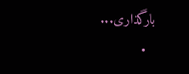بارگذاری...
  •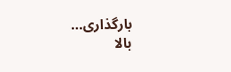بارگذاری...
بالا